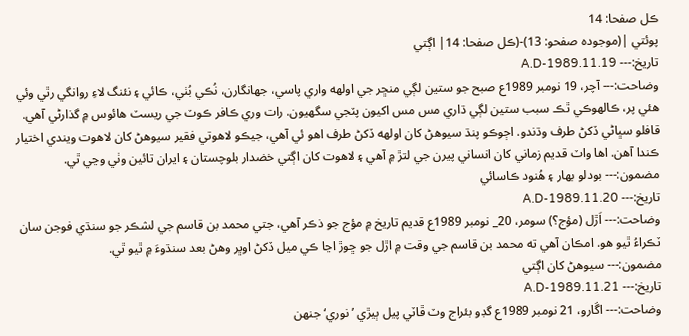ڪل صفحا: 14
پوئتي |(موجوده صفحو: 13)-(ڪل صفحا: 14| اڳتي
تاريخ:--- A.D-1989.11.19
وضاحت:--- آچر، 19 نومبر 1989ع صبح جو ستين لڳي منڇر جي اولهه واري پاسي، جهانگارن، نُڪي بُٺي، ڪائي ۽ نئنگ لاءِ روانگي رٿي وئي هئي پر، ڪالهوڪي ٿڪ سبب ستين لڳي ڌاري مس مس اکيون پٽجي سگهيون. رات وري ڪافر ڪوٽ جي ريسٽ هائوس ۾ گذارڻي آهي. قافلو سڀاڻي ڏکڻ طرف وڌندو. اڄوڪو پنڌ سيوهڻ کان اولهه ڏکڻ طرف اهو ئي آهي، جيڪو لاهوتي فقير سيوهڻ کان لاهوت ويندي اختيار ڪندا آهن. اها واٽ قديم زماني کان انساني پيرن جي لتڙ ۾ آهي ۽ لاهوت کان اڳتي خضدار بلوچستان ۽ ايران تائين وٺي وڃي ٿي.
مضمون:--- بودلو بهار ۽ هُنود ڪاسائي
تاريخ:--- A.D-1989.11.20
وضاحت:--- اَڙل (مؤج؟) سومر، 20_ نومبر 1989ع قديم تاريخ ۾ مؤج جو ذڪر آهي، جتي محمد بن قاسم جي لشڪر جو سنڌي فوجن سان ٽڪراءُ ٿيو هو. امڪان آهي ته محمد بن قاسم جي وقت ۾ اڙل جو ڇوڙ اڃا ڪي ميل ڏکڻ اوڀر وهڻ بعد سنڌوءَ ۾ ٿيو ٿي.
مضمون:--- سيوهڻ کان اڳتي
تاريخ:--- A.D-1989.11.21
وضاحت:--- اڱارو، 21 نومبر 1989ع گڊو بئراج وٽ ڦاٽي پيل ٻيڙي ’نوري‘ جنهن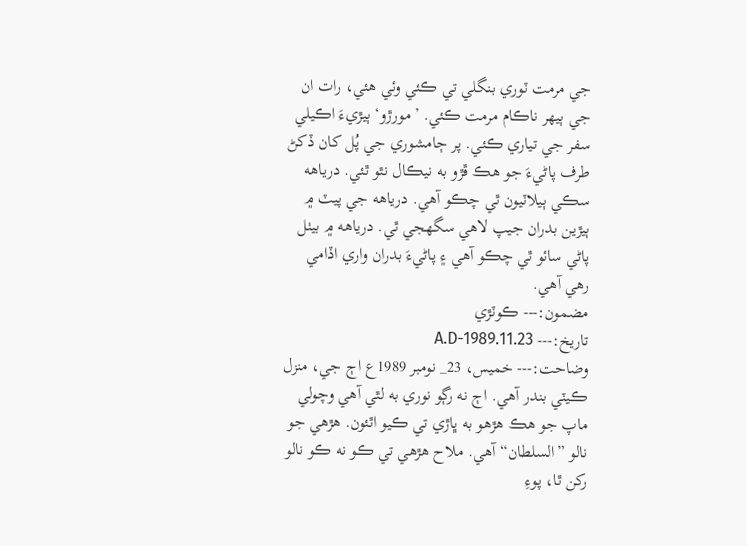جي مرمت ٽوري بنگلي تي ڪئي وئي هئي، رات ان جي ٻيهر ناڪام مرمت ڪئي. ’مورڙو‘ ٻيڙيءَ اڪيلي سفر جي تياري ڪئي. پر ڄامشوري جي پُل کان ڏکڻ طرف پاڻيءَ جو هڪ ڦڙو به نيڪال نٿو ٿئي. درياهه سڪي ٻيلاٽيون ٿي چڪو آهي. درياهه جي پيٽ ۾ ٻيڙين بدران جيپ لاهي سگهجي ٿي. درياهه ۾ بيٺل پاڻي سائو ٿي چڪو آهي ۽ پاڻيءَ بدران واري اڏامي رهي آهي.
مضمون:--- ڪوٽڙي
تاريخ:--- A.D-1989.11.23
وضاحت:--- خميس، 23_ نومبر 1989ع اڄ جي، منزل ڪيٽي بندر آهي. اڄ نه رڳو نوري به لٿي آهي وچولي ماپ جو هڪ هڙهو به ڀاڙي تي ڪيو اٿئون. هڙهي جو نالو ”السلطان“ آهي. ملاح هڙهي تي ڪو نه ڪو نالو رکن ٿا، پوءِ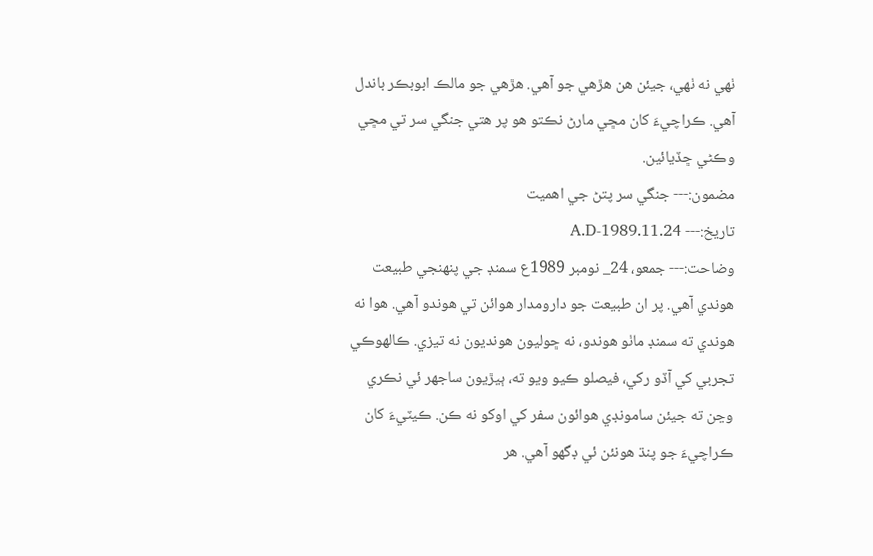ٺهي نه ٺهي، جيئن هن هڙهي جو آهي. هڙهي جو مالڪ ابوبڪر باندل آهي. ڪراچيءَ کان مڇي مارڻ نڪتو هو پر هتي جنگي سر تي مڇي وڪڻي ڇڏيائين.
مضمون:--- جنگي سر پتڻ جي اهميت
تاريخ:--- A.D-1989.11.24
وضاحت:--- جمعو، 24_ نومبر 1989ع سمنڊ جي پنهنجي طبيعت هوندي آهي. پر ان طبيعت جو دارومدار هوائن تي هوندو آهي. هوا نه هوندي ته سمنڊ ماٺو هوندو، نه ڇوليون هونديون نه تيزي. ڪالهوڪي تجربي کي آڏو رکي، فيصلو ڪيو ويو ته، ٻيڙيون ساجهر ئي نڪري وڃن ته جيئن سامونڊي هوائون سفر کي اوکو نه ڪن. ڪيٽيءَ کان ڪراچيءَ جو پنڌ هونئن ئي ڊگهو آهي. هر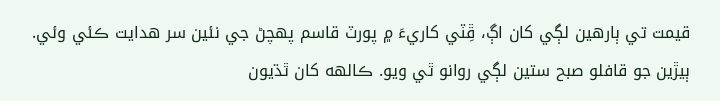قيمت تي ٻارهين لڳي کان اڳ، ڦِٽي کاريءَ ۾ پورٽ قاسم پهچڻ جي نئين سر هدايت ڪئي وئي. ٻيڙين جو قافلو صبح ستين لڳي روانو ٿي ويو. ڪالهه کان ٿڌيون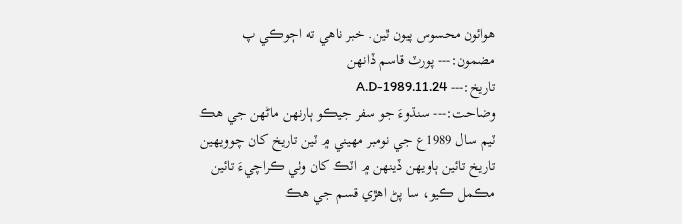هوائون محسوس پيون ٿين. خبر ناهي ته اڄوڪي پ
مضمون:--- پورٽ قاسم ڏانهن
تاريخ:--- A.D-1989.11.24
وضاحت:--- سنڌوءَ جو سفر جيڪو ٻارنهن ماڻهن جي هڪ ٽيم سال 1989ع جي نومبر مهيني ۾ ٽين تاريخ کان چوويهين تاريخ تائين ٻاويهن ڏينهن ۾ اٽڪ کان وٺي ڪراچيءَ تائين مڪمل ڪيو، سا پڻ اهڙي قسم جي هڪ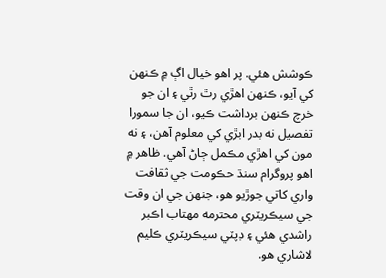ڪوشش هئي. پر اهو خيال اڳ ۾ ڪنهن کي آيو، ڪنهن اهڙي رٿ رٿي ۽ ان جو خرچ ڪنهن برداشت ڪيو، ان جا سمورا تفصيل نه بدر ابڙي کي معلوم آهن، ۽ نه مون کي اهڙي مڪمل ڄاڻ آهي. ظاهر ۾ اهو پروگرام سنڌ حڪومت جي ثقافت واري کاتي جوڙيو هو، جنهن جي ان وقت جي سيڪريٽري محترمه مهتاب اڪبر راشدي هئي ۽ ڊپٽي سيڪريٽري ڪليم لاشاري هو.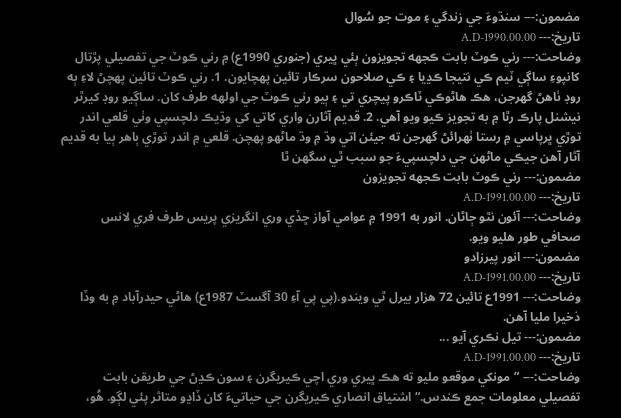مضمون:--- سنڌوءَ جي زندگي ۽ موت جو سُوال
تاريخ:--- A.D-1990.00.00
وضاحت:--- رني ڪوٽ بابت ڪجهه تجويزون ٻئي ڀيري (جنوري 1990ع) ۾ رني ڪوٽ جي تفصيلي پڙتال کانپوءِ ساڳي ٽيم ڪي نتيجا ڪڍيا ۽ ڪي صلاحون سرڪار تائين پهچايون. 1. رني ڪوٽ تائين پهچڻ لاءِ ٻه روڊ ٺاهڻ گهرجن، هڪ هاڻوڪي ٽاڪرو پيچري تي ۽ ٻيو رني ڪوٽ جي اولهه طرف کان. ساڳيو روڊ کيرٿر نيشنل پارڪ رٿا ۾ به تجويز ڪيو ويو آهي. 2. قديم آثارن واري کاتي کي وڌيڪ دلچسپي وٺي قلعي اندر توڙي ڀرپاسي ۾ رستا ٺهرائڻ گهرجن ته جيئن اتي وڌ ۾ وڌ ماڻهو پهچن. قلعي ۾ اندر توڙي ٻاهر ٻيا به قديم آثار آهن جيڪي ماڻهن جي دلچسپيءَ جو سبب ٿي سگهن ٿا
مضمون:--- رني ڪوٽ بابت ڪجهه تجويزون
تاريخ:--- A.D-1991.00.00
وضاحت:--- آئون نٿو ڄاڻان. انور به 1991 ۾ عوامي آواز ڇڏي وري انگريزي پريس طرف فري لانس صحافي طور هليو ويو.
مضمون:--- انور پيرزادو
تاريخ:--- A.D-1991.00.00
وضاحت:--- 1991ع تائين 72 هزار بيرل ٿي ويندو.(پي پي آءِ 30 آگسٽ 1987ع) هاڻي حيدرآباد ۾ به وڏا ذخيرا مليا آهن.
مضمون:--- تيل نڪري آيو ...
تاريخ:--- A.D-1991.00.00
وضاحت:--- ”مونکي موقعو مليو ته هڪ ڀيري وري اچي ڪيريگرن ۽ سون ڪڍڻ جي طريقن بابت تفصيلي معلومات جمع ڪندس.“ اشتياق انصاري ڪيريگرن جي حياتيءَ کان ڏاڍو متاثر پئي لڳو. هُو،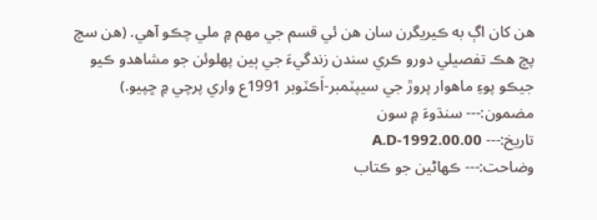هن کان اڳ به ڪيريگرن سان هن ئي قسم جي مهم ۾ ملي چڪو آهي. (هن سچ پچ هڪ تفصيلي دورو ڪري سندن زندگيءَ جي ٻين پهلوئن جو مشاهدو ڪيو جيڪو پوءِ ماهوار پروڙ جي سيپٽمبر-اَڪٽوبر 1991ع واري پرچي ۾ ڇپيو.)
مضمون:--- سنڌوءَ ۾ سون
تاريخ:--- A.D-1992.00.00
وضاحت:--- ڪھاڻين جو ڪتاب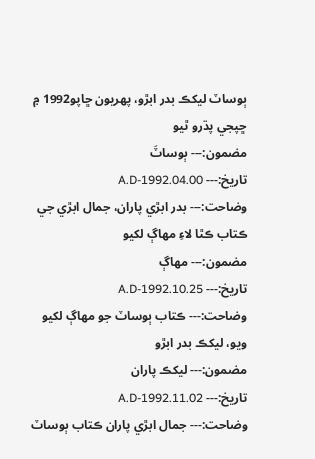ٻوساٽ ليکڪ بدر ابڙو، پھريون ڇاپو1992 ۾ ڇپجي پڌرو ٿيو
مضمون:--- ٻوساٽَ
تاريخ:--- A.D-1992.04.00
وضاحت:--- بدر ابڙي پاران، جمال ابڙي جي ڪتاب ڪٿا لاءِ مھاڳ لکيو
مضمون:--- مھاڳ
تاريخ:--- A.D-1992.10.25
وضاحت:--- ڪتاب ٻوساٽ جو مھاڳ لکيو ويو، ليکڪ بدر ابڙو
مضمون:--- ليکڪ پاران
تاريخ:--- A.D-1992.11.02
وضاحت:--- جمال ابڙي پاران ڪتاب ٻوساٽ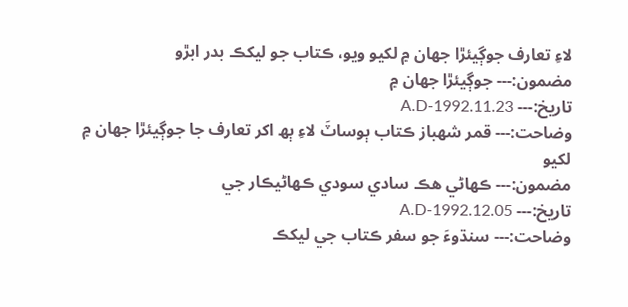لاءِ تعارف جوڳيئڙا جھان ۾ لکيو ويو، ڪتاب جو ليکڪ بدر ابڙو
مضمون:--- جوڳيئڙا جھان ۾
تاريخ:--- A.D-1992.11.23
وضاحت:--- قمر شھباز ڪتاب ٻوساٽَ لاءِ ٻھ اکر تعارف جا جوڳيئڙا جھان ۾ لکيو
مضمون:--- ڪھاڻي هڪ سادي سودي ڪھاڻيڪار جي
تاريخ:--- A.D-1992.12.05
وضاحت:--- سنڌوءَ جو سفر ڪتاب جي ليکڪ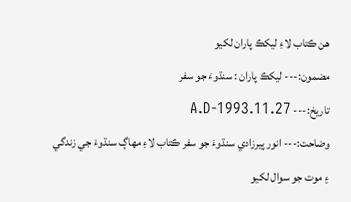ھن ڪتاب لاءِ ليکڪ پاران لکيو
مضمون:--- ليکڪ پاران : سنڌوءَ جو سفر
تاريخ:--- A.D-1993.11.27
وضاحت:--- انور پيرزادي سنڌوءَ جو سفر ڪتاب لاءِ مھاڳ سنڌوءَ جي زندگي ۽ موت جو سوال لکيو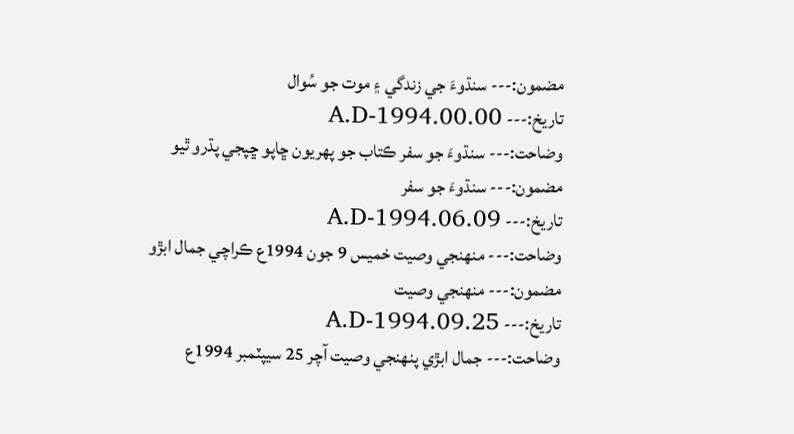مضمون:--- سنڌوءَ جي زندگي ۽ موت جو سُوال
تاريخ:--- A.D-1994.00.00
وضاحت:--- سنڌوءَ جو سفر ڪتاب جو پھريون ڇاپو ڇپجي پڌرو ٿيو
مضمون:--- سنڌوءَ جو سفر
تاريخ:--- A.D-1994.06.09
وضاحت:--- منهنجي وصيت خميس 9 جون 1994ع ڪراچي جمال ابڙو
مضمون:--- منهنجي وصيت
تاريخ:--- A.D-1994.09.25
وضاحت:--- جمال ابڙي پنھنجي وصيت آچر 25 سيپٽمبر 1994ع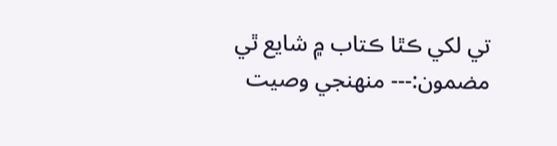تي لکي ڪٿا ڪتاب ۾ شايع ٿي
مضمون:--- منهنجي وصيت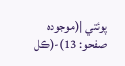پوئتي |(موجوده صفحو: 13)-(ڪل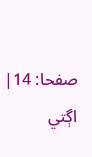صفحا: 14| اڳتي